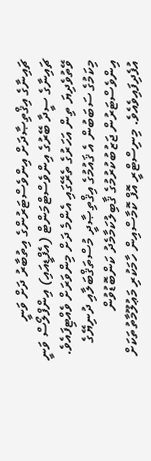ޗައިނާގެ އިޤްތިޞާދަށް އިންވެސްޓަރުންގެ އިތުބާރު ދަށް ވަނީ
ޗައިނާގެ ސީދާ ބޭރުގެ އިންވެސްޓްމަންޓް (އެފްޑީއައި) އިންފްލޯސް ވަނީ ވޭތުވެދިޔަ ތިން އަހަރުގެ ތެރޭގައި އެންމެ ދަށް މިންވަރަށް ވެއްޓިފައެވެ. މިކަމުގެ ސަބަބުން އެ ޤައުމުގެ އިޤްތިޞާދީ މުސްތަޤްބަލާއި ދުނިޔޭގެ އިންވެސްޓަރުން ޖަޒުބުކުރުމުގެ ޤާބިލުކަމާމެދު ކަންބޮޑުވުން އުފެދިފައިވެއެވެ. މިނިސްޓްރީ އޮފް ކޮމާސްއިން ހާމަކުރި މަޢުލޫމާތުތަކަށް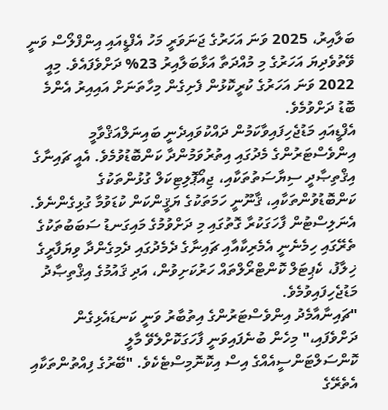ބަލާއިރު، 2025 ވަނަ އަހަރުގެ ޖަނަވަރީ މަހު އެފްޑީއައި އިންފްލޯސް ވަނީ ވޭތުވެދިޔަ އަހަރުގެ މި މުއްދަތާ އަޅާބަލާއިރު 23% ދަށްވެފައެވެ. މިއީ 2022 ވަނަ އަހަރުގެ ކުރީކޮޅުން ފެށިގެން މިހާތަނަށް އައިއިރު އެންމެ ބޮޑު ދަށްވުމެވެ.
އެފްޑީއައި މަޑުޖެހިފައިވާކަމުން ދައްކުވައިދެނީ ބައިނަލްއަޤްވާމީ އިންވެސްޓަރުންގެ މެދުގައި އިތުރުވަމުންދާ ކަންބޮޑުވުމެވެ. އެއީ ޗައިނާގެ އިޤްތިޞާދީ ސިޔާސަތުތަކާއި، ޖިއޯޕޮލިޓިކަލް ގުޅުންތަކުގެ ކަންބޮޑުވުންތަކާއި، ޤާނޫނީ ހަމަތަކުގެ ޔަޤީންކަން ކުޑަވުމާ ގުޅިގެންނެވެ. އެނަލިސްޓުން ފާހަގަކުރާ ގޮތުގައި މި ދަށްވުމުގެ މައިގަނޑު ސަބަބުތަކުގެ ތެރޭގައި ހިމެނެނީ އެމެރިކާއާއި ޗައިނާގެ ދެމެދުގައި ދެމިގެންދާ ވިޔަފާރީގެ ޚިލާފު، ކެޕިޓަލް ކޮންޓްރޯލްތައް ހަރުކަށިވުން، އަދި ޤައުމުގެ އިޤްތިޞާދު މަޑުޖެހިފައިވުމެވެ.
"ޗައިނާއާމެދު އިންވެސްޓަރުންގެ އިތުބާރު ވަނީ ކަނޑައެޅިގެން ދަށްވެފައި،" މިހެން ބުނެފައިވަނީ ފާހަގަކޮށްލެވޭ މާލީ ކޮންސަލްޓަންސީއެއްގެ އިސް އިކޮނޮމިސްޓެކެވެ. "ބޭރުގެ ފިއްތުންތަކާއި އެތެރޭގެ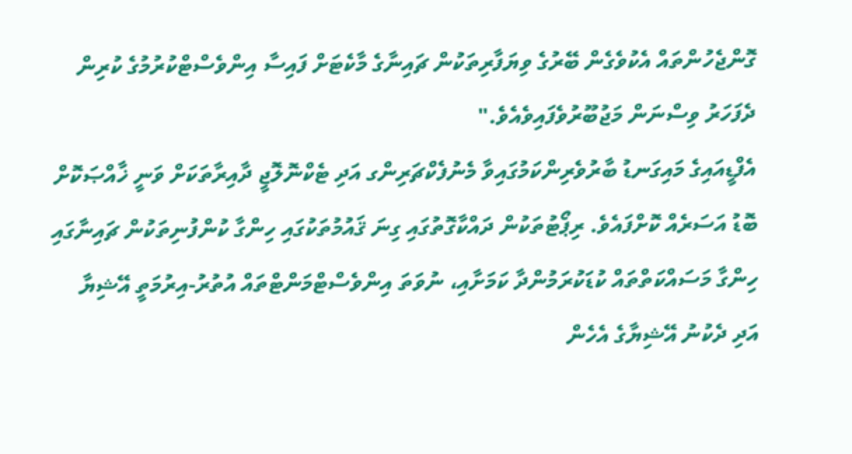ގޮންޖެހުންތައް އެކުވެގެން ބޭރުގެ ވިޔަފާރިތަކުން ޗައިނާގެ މާކެޓަށް ފައިސާ އިންވެސްޓްކުރުމުގެ ކުރިން ދެފަހަރު ވިސްނަން މަޖުބޫރުވެފައިވެއެވެ."
އެފްޑީއައިގެ މައިގަނޑު ބާރުވެރިންކަމުގައިވާ މެނުފެކްޗަރިންގ އަދި ޓެކްނޮލޮޖީ ދާއިރާތަކަށް ވަނީ ޚާއްޞަކޮށް ބޮޑު އަސަރެއް ކޮށްފައެވެ. ރިޕޯޓުތަކުން ދައްކާގޮތުގައި ގިނަ ޤައުމުތަކުގައި ހިންގާ ކުންފުނިތަކުން ޗައިނާގައި ހިންގާ މަސައްކަތްތައް ކުޑަކުރަމުންދާ ކަމަށާއި، ނުވަތަ އިންވެސްޓްމަންޓްތައް އުތުރު-އިރުމަތީ އޭޝިޔާ އަދި ދެކުނު އޭޝިޔާގެ އެހެން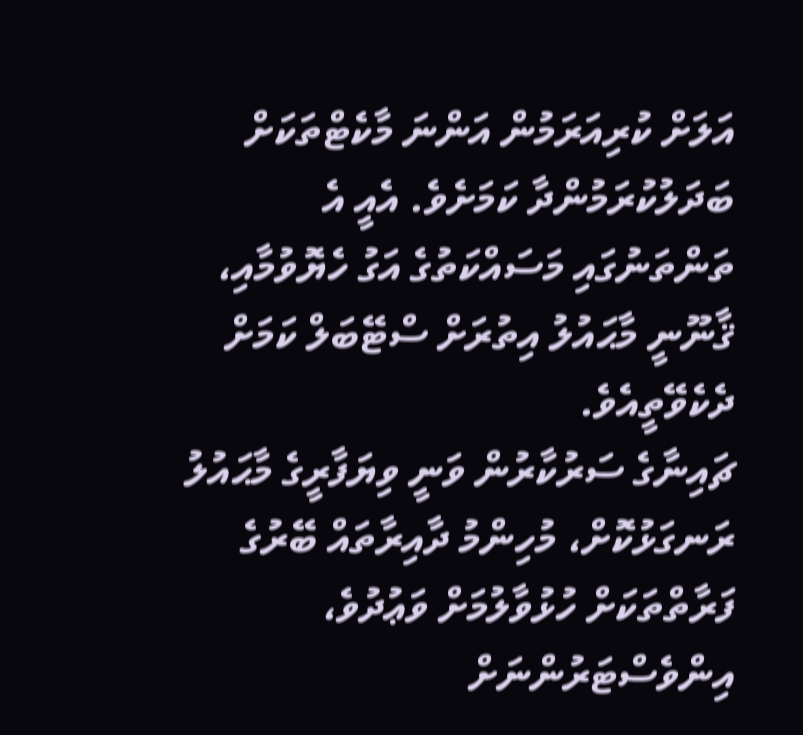އަލަށް ކުރިއަރަމުން އަންނަ މާކެޓްތަކަށް ބަދަލުކުރަމުންދާ ކަމަށެވެ. އެއީ އެ ތަންތަނުގައި މަސައްކަތުގެ އަގު ހެޔޮވުމާއި، ޤާނޫނީ މާޙައުލު އިތުރަށް ސްޓޭބަލް ކަމަށް ދެކެވޭތީއެވެ.
ޗައިނާގެ ސަރުކާރުން ވަނީ ވިޔަފާރީގެ މާޙައުލު ރަނގަޅުކޮށް، މުހިންމު ދާއިރާތައް ބޭރުގެ ފަރާތްތަކަށް ހުޅުވާލުމަށް ވަޢުދުވެ، އިންވެސްޓަރުންނަށް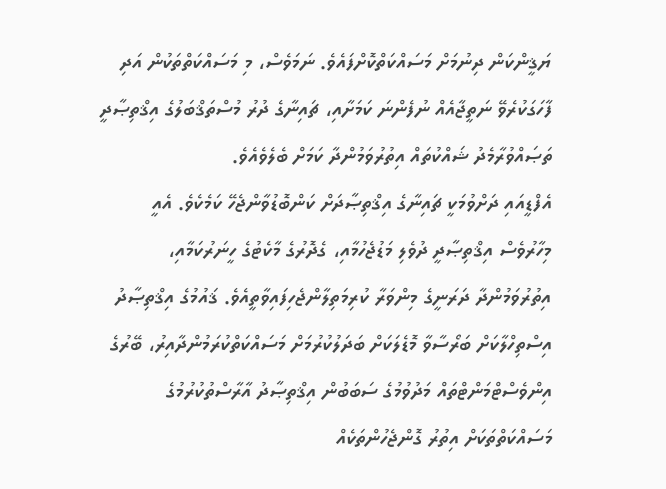ޔަޤީންކަން ދިނުމަށް މަސައްކަތްކޮށްފައެވެ. ނަމަވެސް، މި މަސައްކަތްތަކުން އަދި ފާހަގަކުރެވޭ ނަތީޖާއެއް ނުފެންނަ ކަމަށާއި، ޗައިނާގެ ދުރު މުސްތަޤްބަލުގެ އިޤްތިޞާދީ ތަޞައްވުރާމެދު ޝައްކުތައް އިތުރުވަމުންދާ ކަމަށް ބެލެވެއެވެ.
އެފްޑީއައި ދަށްވުމަކީ ޗައިނާގެ އިޤްތިޞާދަށް ކަންބޮޑުވާންޖެހޭ ކަމެކެވެ. އެއީ މިހާރުވެސް އިޤްތިޞާދީ ދުވެލި މަޑުޖެހުމާއި، ގެދޮރުގެ މާކެޓުގެ ހީނަރުކަމާއި، އިތުރުވަމުންދާ ދަރަނީގެ މިންވަރާ ކުރިމަތިލާންޖެހިފައިވާތީއެވެ. ޤައުމުގެ އިޤްތިޞާދު އިސްތިހްލާކަށް ބަރޯސާވާ މޮޑެލަކަށް ބަދަލުކުރުމަށް މަސައްކަތްކުރަމުންދާއިރު، ބޭރުގެ އިންވެސްޓްމަންޓްތައް މަދުވުމުގެ ސަބަބުން އިޤްތިޞާދު އާރާސްތުކުރުމުގެ މަސައްކަތްތަކަށް އިތުރު ގޮންޖެހުންތަކެއް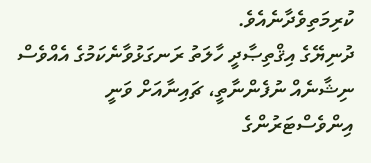ކުރިމަތިވެދާނެއެވެ.
ދުނިޔޭގެ އިޤްތިޞާދީ ހާލަތު ރަނގަޅުވާނެކަމުގެ އެއްވެސް ނިޝާނެއް ނުފެންނާތީ، ޗައިނާއަށް ވަނީ އިންވެސްޓަރުންގެ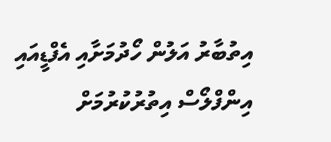އިތުބާރު އަލުން ހޯދުމަށާއި އެފްޑީއައި އިންފްލޯސް އިތުރުކުރުމަށް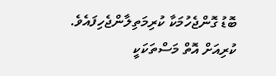ބޮޑު ގޮންޖެހުމަކާ ކުރިމަތިލާންޖެހިފައެވެ. ކުރިއަށް އޮތް މަސްތަކަކީ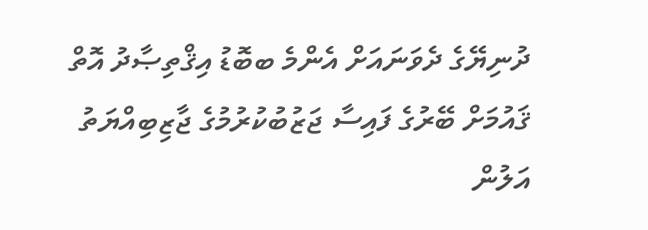ދުނިޔޭގެ ދެވަނައަށް އެންމެ ބބޮޑު އިޤްތިޞާދު އޮތް ޤައުމަށް ބޭރުގެ ފައިސާ ޖަޒުބުކުރުމުގެ ޖާޒިބިއްޔަތު އަލުން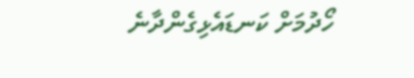ހޯދުމަށް ކަނޑައެޅިގެންދާނެ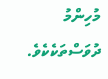މުހިންމު ދުވަސްތަކެކެވެ.